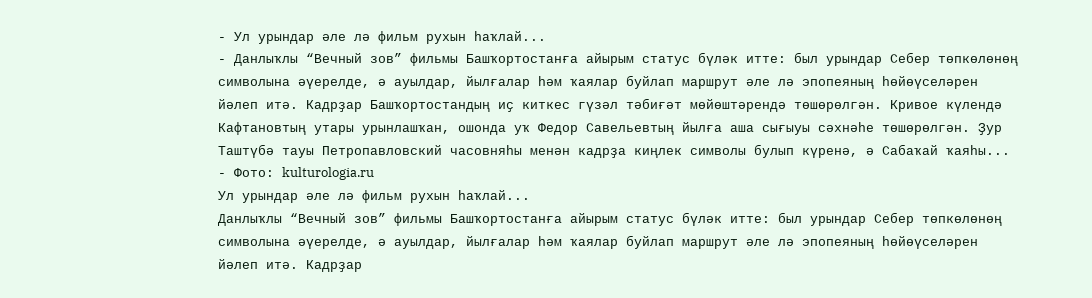- Ул урындар әле лә фильм рухын һаҡлай...
- Данлыҡлы “Вечный зов” фильмы Башҡортостанға айырым статус бүләк итте: был урындар Себер төпкөлөнөң символына әүерелде, ә ауылдар, йылғалар һәм ҡаялар буйлап маршрут әле лә эпопеяның һөйөүселәрен йәлеп итә. Кадрҙар Башҡортостандың иҫ киткес гүзәл тәбиғәт мөйөштәрендә төшөрөлгән. Кривое күлендә Кафтановтың утары урынлашҡан, ошонда уҡ Федор Савельевтың йылға аша сығыуы сәхнәһе төшөрөлгән. Ҙур Таштүбә тауы Петропавловский часовняһы менән кадрҙа киңлек символы булып күренә, ә Сабаҡай ҡаяһы...
- Фото: kulturologia.ru
Ул урындар әле лә фильм рухын һаҡлай...
Данлыҡлы “Вечный зов” фильмы Башҡортостанға айырым статус бүләк итте: был урындар Себер төпкөлөнөң символына әүерелде, ә ауылдар, йылғалар һәм ҡаялар буйлап маршрут әле лә эпопеяның һөйөүселәрен йәлеп итә. Кадрҙар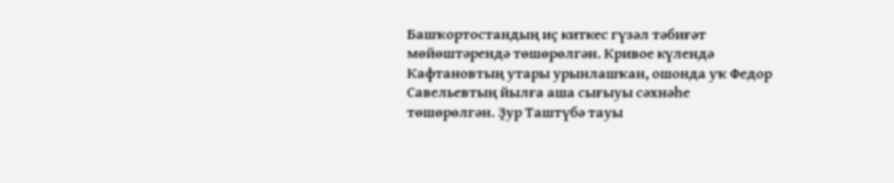Башҡортостандың иҫ киткес гүзәл тәбиғәт мөйөштәрендә төшөрөлгән. Кривое күлендә Кафтановтың утары урынлашҡан, ошонда уҡ Федор Савельевтың йылға аша сығыуы сәхнәһе төшөрөлгән. Ҙур Таштүбә тауы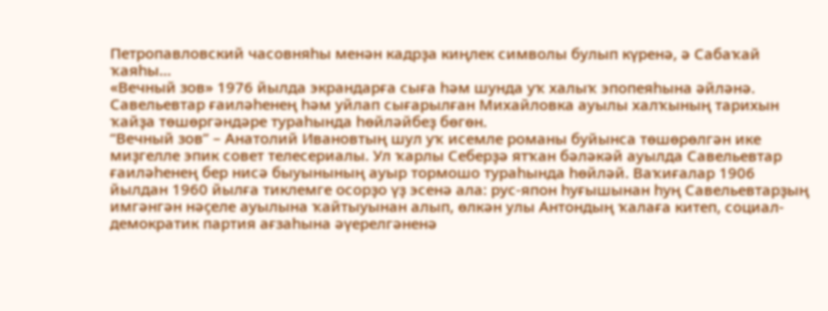Петропавловский часовняһы менән кадрҙа киңлек символы булып күренә, ә Сабаҡай ҡаяһы...
«Вечный зов» 1976 йылда экрандарға сыға һәм шунда уҡ халыҡ эпопеяһына әйләнә. Савельевтар ғаиләһенең һәм уйлап сығарылған Михайловка ауылы халҡының тарихын ҡайҙа төшөргәндәре тураһында һөйләйбеҙ бөгөн.
“Вечный зов” – Анатолий Ивановтың шул уҡ исемле романы буйынса төшөрөлгән ике миҙгелле эпик совет телесериалы. Ул ҡарлы Себерҙә ятҡан бәләкәй ауылда Савельевтар ғаиләһенең бер нисә быуынының ауыр тормошо тураһында һөйләй. Ваҡиғалар 1906 йылдан 1960 йылға тиклемге осорҙо үҙ эсенә ала: рус-япон һуғышынан һуң Савельевтарҙың имгәнгән нәҫеле ауылына ҡайтыуынан алып, өлкән улы Антондың ҡалаға китеп, социал-демократик партия ағзаһына әүерелгәненә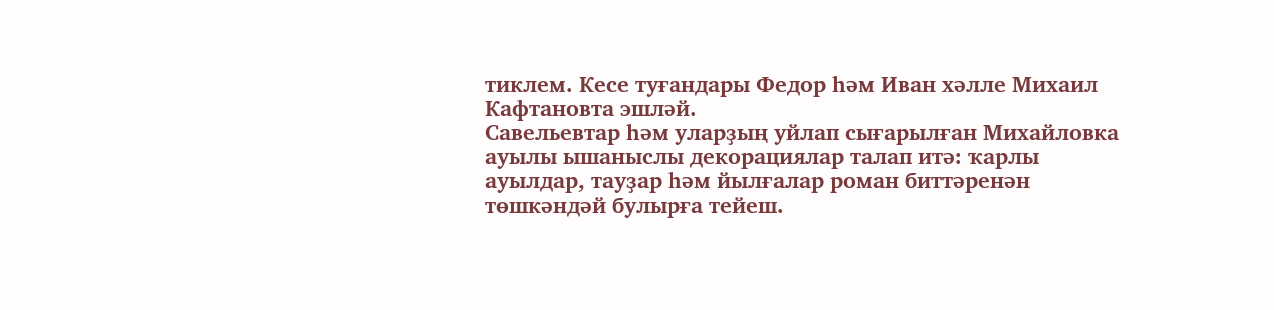тиклем. Кесе туғандары Федор һәм Иван хәлле Михаил Кафтановта эшләй.
Савельевтар һәм уларҙың уйлап сығарылған Михайловка ауылы ышаныслы декорациялар талап итә: ҡарлы ауылдар, тауҙар һәм йылғалар роман биттәренән төшкәндәй булырға тейеш.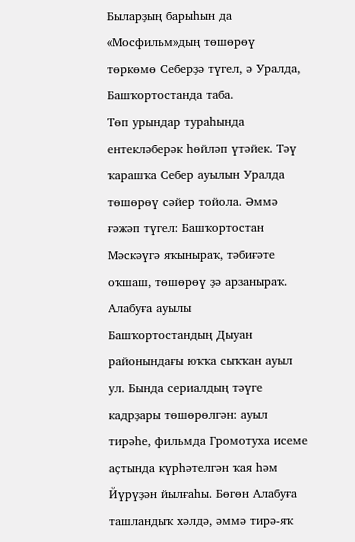Быларҙың барыһын да «Мосфильм»дың төшөрөү төркөмө Себерҙә түгел, ә Уралда, Башҡортостанда таба.
Төп урындар тураһында ентекләберәк һөйләп үтәйек. Тәү ҡарашҡа Себер ауылын Уралда төшөрөү сәйер тойола. Әммә ғәжәп түгел: Башҡортостан Мәскәүгә яҡыныраҡ, тәбиғәте оҡшаш, төшөрөү ҙә арзаныраҡ.
Алабуға ауылы
Башҡортостандың Дыуан районындағы юҡҡа сыҡҡан ауыл ул. Бында сериалдың тәүге кадрҙары төшөрөлгән: ауыл тирәһе, фильмда Громотуха исеме аҫтында күрһәтелгән ҡая һәм Йүрүҙән йылғаһы. Бөгөн Алабуға ташландыҡ хәлдә, әммә тирә-яҡ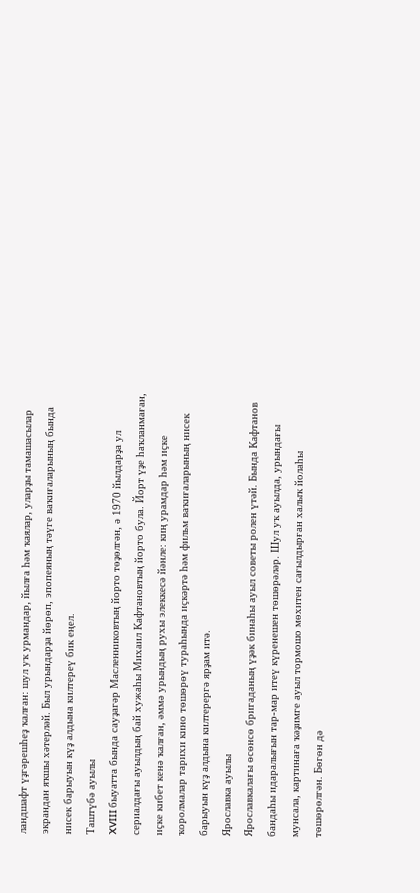ландшафт үҙгәрешһеҙ ҡалған: шул уҡ урмандар, йылға һәм ҡаялар, уларҙы тамашасылар экрандан яҡшы хәтерләй. Был урындарҙа йөрөп, эпопеяның тәүге ваҡиғаларының бында нисек барыуын күҙ алдына килтереү бик еңел.
Таштүбә ауылы
XVIII быуатта бында сауҙагәр Масленниковтың йорто төҙөлгән, ә 1970 йылдарҙа ул сериалдағы ауылдың бай хужаһы Михаил Кафтановтың йорто була. Йорт үҙе һаҡланмаған, иҫке кибет кенә ҡалған, әммә урындың рухы элеккесә йәнле: киң урамдар һәм иҫке ҡоролмалар тарихи кино төшөрөү тураһында иҫкәртә һәм фильм ваҡиғаларының нисек барыуын күҙ алдына килтерергә ярҙам итә.
Ярославка ауылы
Ярославкалағы өсөнсө бригаданың үҙәк бинаһы ауыл советы ролен үтәй. Бында Кафтанов бандаһы идаралығын тар-мар итеү күренешен төшөрәләр. Шул уҡ ауылда, урындағы мунсала, картинаға ҡәҙимге ауыл тормошо мөхитен сағылдырған халыҡ йолаһы төшөрөлгән. Бөгөн дә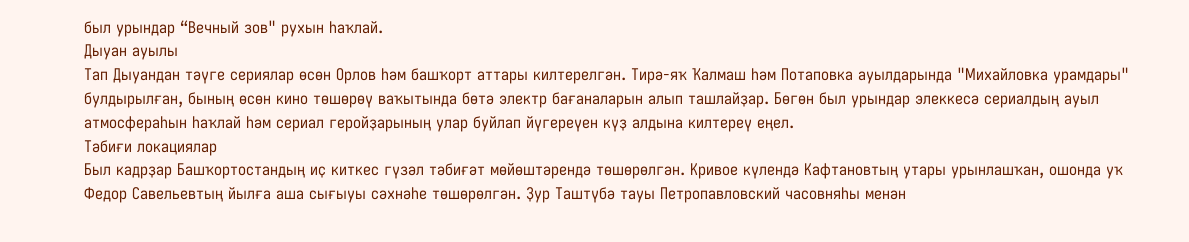был урындар “Вечный зов" рухын һаҡлай.
Дыуан ауылы
Тап Дыуандан тәүге сериялар өсөн Орлов һәм башҡорт аттары килтерелгән. Тирә-яҡ Ҡалмаш һәм Потаповка ауылдарында "Михайловка урамдары" булдырылған, бының өсөн кино төшөрөү ваҡытында бөтә электр бағаналарын алып ташлайҙар. Бөгөн был урындар элеккесә сериалдың ауыл атмосфераһын һаҡлай һәм сериал геройҙарының улар буйлап йүгереүен күҙ алдына килтереү еңел.
Тәбиғи локациялар
Был кадрҙар Башҡортостандың иҫ киткес гүзәл тәбиғәт мөйөштәрендә төшөрөлгән. Кривое күлендә Кафтановтың утары урынлашҡан, ошонда уҡ Федор Савельевтың йылға аша сығыуы сәхнәһе төшөрөлгән. Ҙур Таштүбә тауы Петропавловский часовняһы менән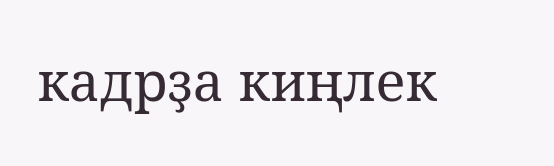кадрҙа киңлек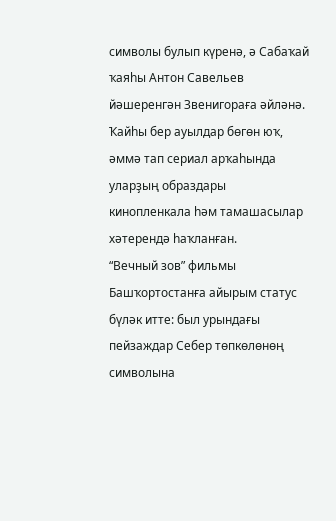символы булып күренә, ә Сабаҡай ҡаяһы Антон Савельев йәшеренгән Звенигораға әйләнә. Ҡайһы бер ауылдар бөгөн юҡ, әммә тап сериал арҡаһында уларҙың образдары кинопленкала һәм тамашасылар хәтерендә һаҡланған.
“Вечный зов” фильмы Башҡортостанға айырым статус бүләк итте: был урындағы пейзаждар Себер төпкөлөнөң символына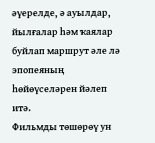әүерелде, ә ауылдар, йылғалар һәм ҡаялар буйлап маршрут әле лә эпопеяның һөйөүселәрен йәлеп итә.
Фильмды төшөрөү ун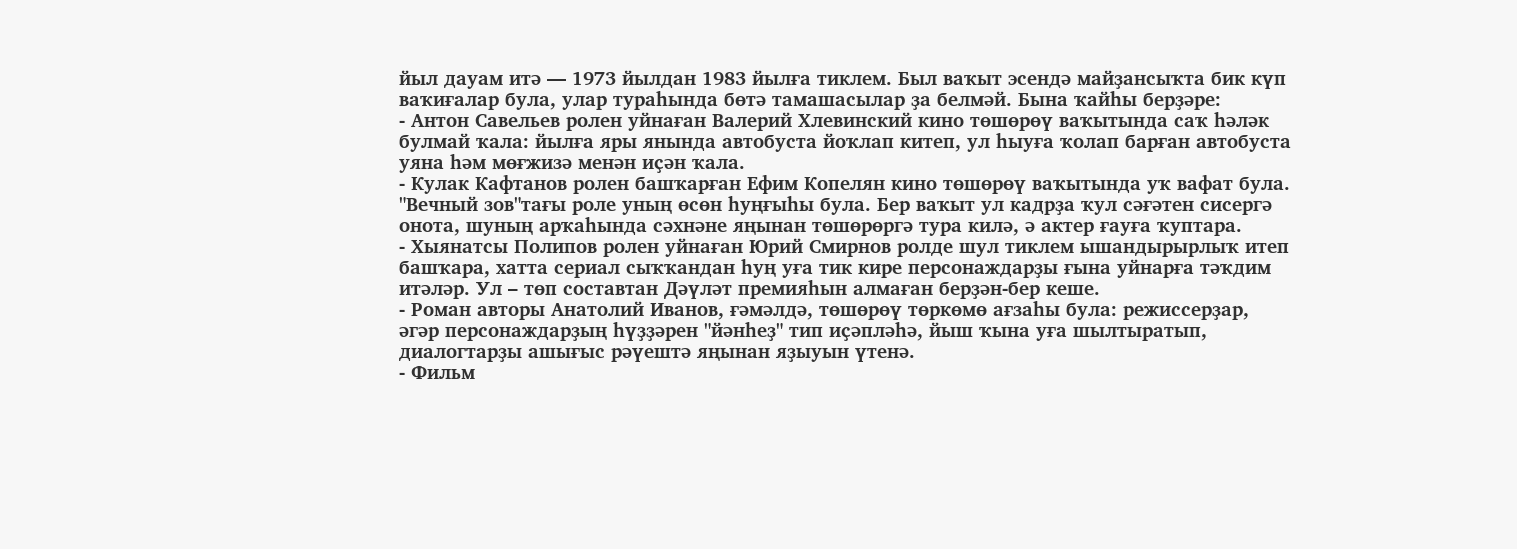йыл дауам итә — 1973 йылдан 1983 йылға тиклем. Был ваҡыт эсендә майҙансыҡта бик күп ваҡиғалар була, улар тураһында бөтә тамашасылар ҙа белмәй. Бына ҡайһы берҙәре:
- Антон Савельев ролен уйнаған Валерий Хлевинский кино төшөрөү ваҡытында саҡ һәләк булмай ҡала: йылға яры янында автобуста йоҡлап китеп, ул һыуға ҡолап барған автобуста уяна һәм мөғжизә менән иҫән ҡала.
- Кулак Кафтанов ролен башҡарған Ефим Копелян кино төшөрөү ваҡытында уҡ вафат була. "Вечный зов"тағы роле уның өсөн һуңғыһы була. Бер ваҡыт ул кадрҙа ҡул сәғәтен сисергә онота, шуның арҡаһында сәхнәне яңынан төшөрөргә тура килә, ә актер ғауға ҡуптара.
- Хыянатсы Полипов ролен уйнаған Юрий Смирнов ролде шул тиклем ышандырырлыҡ итеп башҡара, хатта сериал сыҡҡандан һуң уға тик кире персонаждарҙы ғына уйнарға тәҡдим итәләр. Ул – төп составтан Дәүләт премияһын алмаған берҙән-бер кеше.
- Роман авторы Анатолий Иванов, ғәмәлдә, төшөрөү төркөмө ағзаһы була: режиссерҙар, әгәр персонаждарҙың һүҙҙәрен "йәнһеҙ" тип иҫәпләһә, йыш ҡына уға шылтыратып, диалогтарҙы ашығыс рәүештә яңынан яҙыуын үтенә.
- Фильм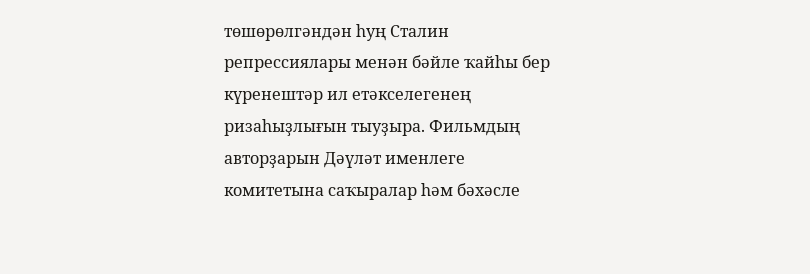төшөрөлгәндән һуң Сталин репрессиялары менән бәйле ҡайһы бер күренештәр ил етәкселегенең ризаһыҙлығын тыуҙыра. Фильмдың авторҙарын Дәүләт именлеге комитетына саҡыралар һәм бәхәсле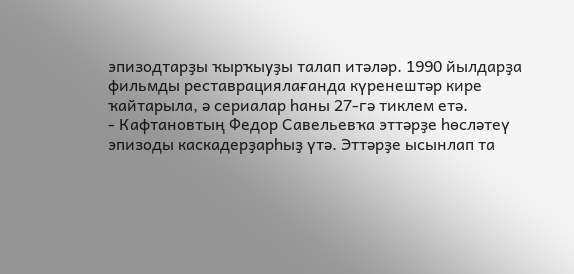эпизодтарҙы ҡырҡыуҙы талап итәләр. 1990 йылдарҙа фильмды реставрациялағанда күренештәр кире ҡайтарыла, ә сериалар һаны 27-гә тиклем етә.
- Кафтановтың Федор Савельевҡа эттәрҙе һөсләтеү эпизоды каскадерҙарһыҙ үтә. Эттәрҙе ысынлап та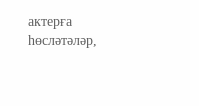актерға һөсләтәләр,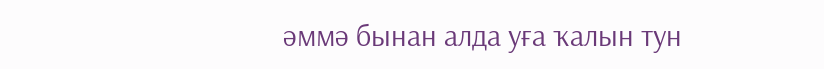әммә бынан алда уға ҡалын тун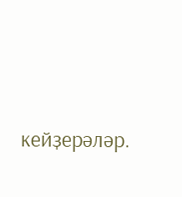кейҙерәләр.